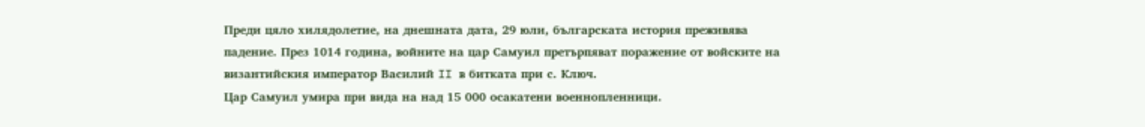Преди цяло хилядолетие, на днешната дата, 29 юли, българската история преживява падение. През 1014 година, войните на цар Самуил претърпяват поражение от войските на византийския император Василий II в битката при с. Ключ.
Цар Самуил умира при вида на над 15 000 осакатени военнопленници.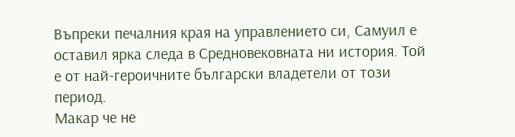Въпреки печалния края на управлението си, Самуил е оставил ярка следа в Средновековната ни история. Той е от най-героичните български владетели от този период.
Макар че не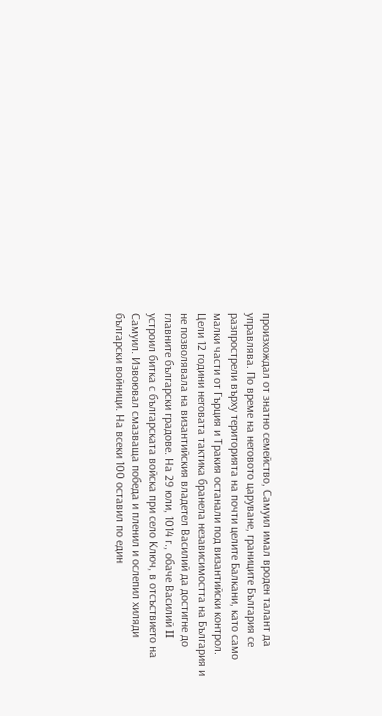произхождал от знатно семейство, Самуил имал вроден талант да управлява. По време на неговото царуване, границите България се разпрострели върху територията на почти целите Балкани, като само малки части от Гърция и Тракия останали под византийски контрол. Цели 12 години неговата тактика бранела независимостта на България и не позволявала на византийския владетел Василий да достигне до главните български градове. На 29 юли, 1014 г., обаче Василий II устроил битка с българската войска при село Ключ, в отсъствието на Самуил. Извоювал смазваща победа и пленил и ослепил хиляди български войници. На всеки 100 оставил по един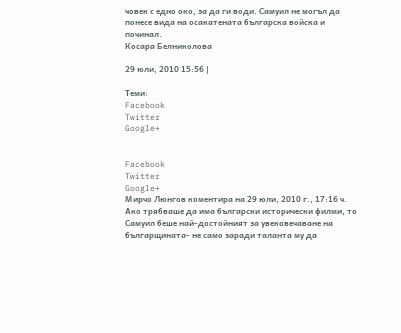човек с едно око, за да ги води. Самуил не могъл да понесе вида на осакатената българска войска и починал.
Косара Белниколова

29 юли, 2010 15:56 |

Теми:
Facebook
Twitter
Google+


Facebook
Twitter
Google+
Мирчо Люнгов коментира на 29 юли, 2010 г., 17:16 ч.
Ако трябваше да има български исторически филми, то Самуил беше най-достойният за увековечаване на българщината- не само заради таланта му да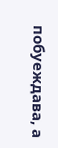побуеждава, а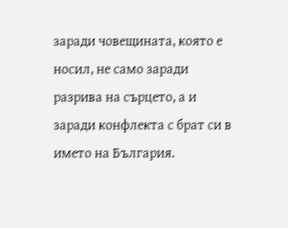заради човещината, която е носил, не само заради разрива на сърцето, а и заради конфлекта с брат си в името на България.